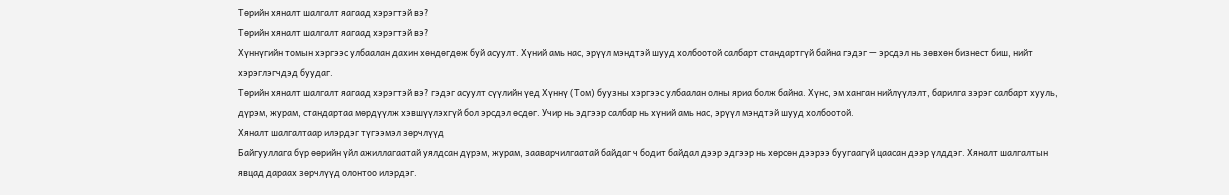Төрийн хяналт шалгалт яагаад хэрэгтэй вэ?
Төрийн хяналт шалгалт яагаад хэрэгтэй вэ?
Хүннүгийн томын хэргээс улбаалан дахин хөндөгдөж буй асуулт. Хүний амь нас, эрүүл мэндтэй шууд холбоотой салбарт стандартгүй байна гэдэг — эрсдэл нь зөвхөн бизнест биш, нийт хэрэглэгчдэд буудаг.
Төрийн хяналт шалгалт яагаад хэрэгтэй вэ? гэдэг асуулт сүүлийн үед Хүннү (Том) буузны хэргээс улбаалан олны яриа болж байна. Хүнс, эм ханган нийлүүлэлт, барилга зэрэг салбарт хууль, дүрэм, журам, стандартаа мөрдүүлж хэвшүүлэхгүй бол эрсдэл өсдөг. Учир нь эдгээр салбар нь хүний амь нас, эрүүл мэндтэй шууд холбоотой.
Хяналт шалгалтаар илэрдэг түгээмэл зөрчлүүд
Байгууллага бүр өөрийн үйл ажиллагаатай уялдсан дүрэм, журам, зааварчилгаатай байдаг ч бодит байдал дээр эдгээр нь хөрсөн дээрээ буугаагүй цаасан дээр үлддэг. Хяналт шалгалтын явцад дараах зөрчлүүд олонтоо илэрдэг.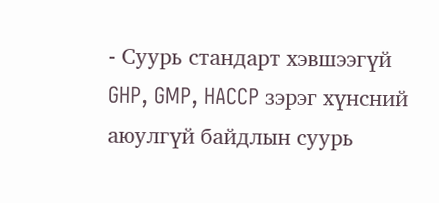- Суурь стандарт хэвшээгүй GHP, GMP, HACCP зэрэг хүнсний аюулгүй байдлын суурь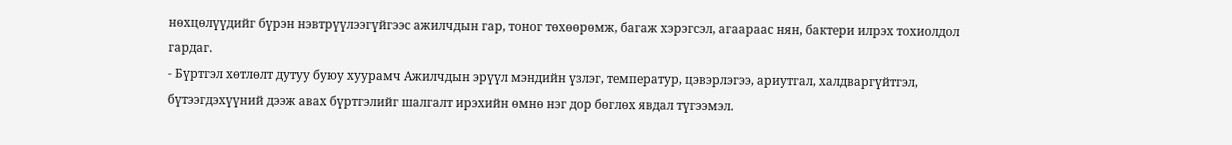нөхцөлүүдийг бүрэн нэвтрүүлээгүйгээс ажилчдын гар, тоног төхөөрөмж, багаж хэрэгсэл, агаараас нян, бактери илрэх тохиолдол гардаг.
- Бүртгэл хөтлөлт дутуу буюу хуурамч Ажилчдын эрүүл мэндийн үзлэг, температур, цэвэрлэгээ, ариутгал, халдваргүйтгэл, бүтээгдэхүүний дээж авах бүртгэлийг шалгалт ирэхийн өмнө нэг дор бөглөх явдал түгээмэл.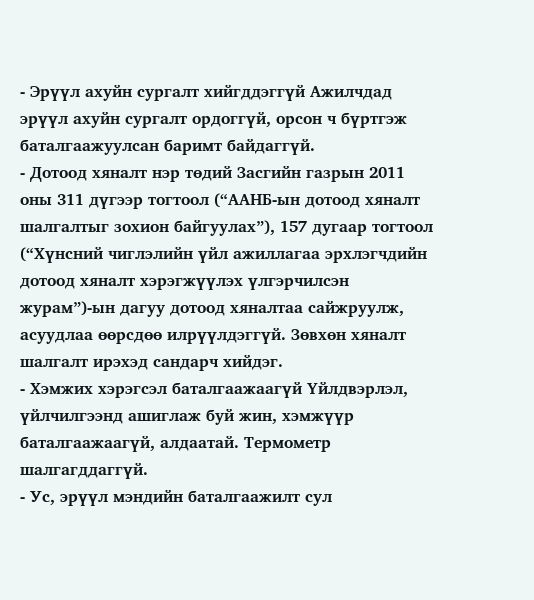- Эрүүл ахуйн сургалт хийгддэггүй Ажилчдад эрүүл ахуйн сургалт ордоггүй, орсон ч бүртгэж баталгаажуулсан баримт байдаггүй.
- Дотоод хяналт нэр төдий Засгийн газрын 2011 оны 311 дүгээр тогтоол (“ААНБ-ын дотоод хяналт шалгалтыг зохион байгуулах”), 157 дугаар тогтоол (“Хүнсний чиглэлийн үйл ажиллагаа эрхлэгчдийн дотоод хяналт хэрэгжүүлэх үлгэрчилсэн журам”)-ын дагуу дотоод хяналтаа сайжруулж, асуудлаа өөрсдөө илрүүлдэггүй. Зөвхөн хяналт шалгалт ирэхэд сандарч хийдэг.
- Хэмжих хэрэгсэл баталгаажаагүй Үйлдвэрлэл, үйлчилгээнд ашиглаж буй жин, хэмжүүр баталгаажаагүй, алдаатай. Термометр шалгагддаггүй.
- Ус, эрүүл мэндийн баталгаажилт сул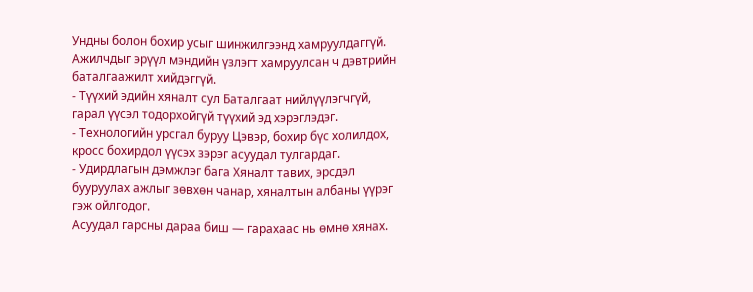Ундны болон бохир усыг шинжилгээнд хамруулдаггүй. Ажилчдыг эрүүл мэндийн үзлэгт хамруулсан ч дэвтрийн баталгаажилт хийдэггүй.
- Түүхий эдийн хяналт сул Баталгаат нийлүүлэгчгүй, гарал үүсэл тодорхойгүй түүхий эд хэрэглэдэг.
- Технологийн урсгал буруу Цэвэр, бохир бүс холилдох, кросс бохирдол үүсэх зэрэг асуудал тулгардаг.
- Удирдлагын дэмжлэг бага Хяналт тавих, эрсдэл бууруулах ажлыг зөвхөн чанар, хяналтын албаны үүрэг гэж ойлгодог.
Асуудал гарсны дараа биш — гарахаас нь өмнө хянах.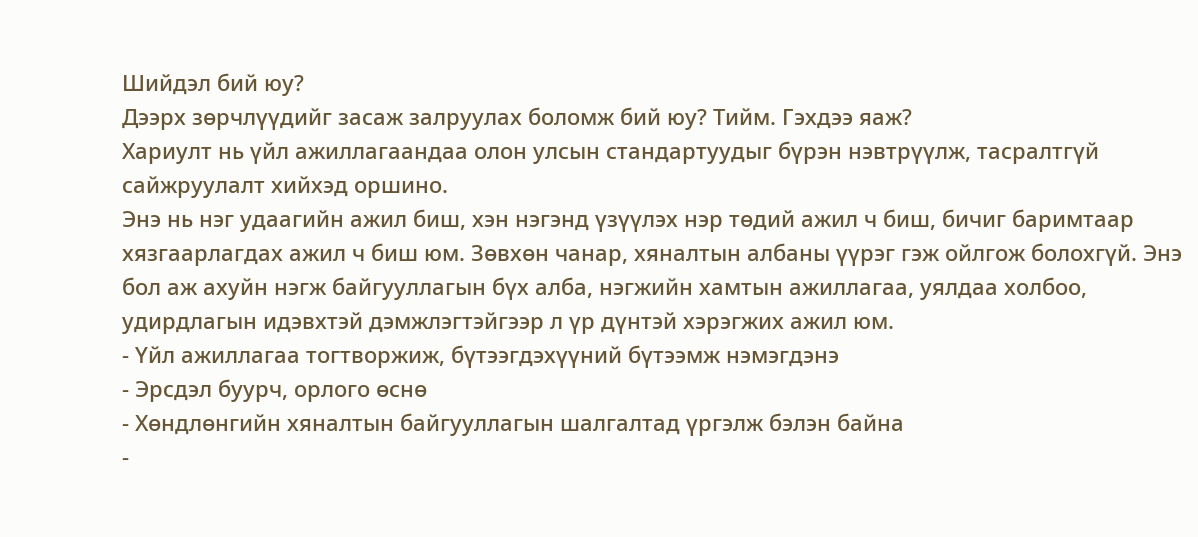Шийдэл бий юу?
Дээрх зөрчлүүдийг засаж залруулах боломж бий юу? Тийм. Гэхдээ яаж?
Хариулт нь үйл ажиллагаандаа олон улсын стандартуудыг бүрэн нэвтрүүлж, тасралтгүй сайжруулалт хийхэд оршино.
Энэ нь нэг удаагийн ажил биш, хэн нэгэнд үзүүлэх нэр төдий ажил ч биш, бичиг баримтаар хязгаарлагдах ажил ч биш юм. Зөвхөн чанар, хяналтын албаны үүрэг гэж ойлгож болохгүй. Энэ бол аж ахуйн нэгж байгууллагын бүх алба, нэгжийн хамтын ажиллагаа, уялдаа холбоо, удирдлагын идэвхтэй дэмжлэгтэйгээр л үр дүнтэй хэрэгжих ажил юм.
- Үйл ажиллагаа тогтворжиж, бүтээгдэхүүний бүтээмж нэмэгдэнэ
- Эрсдэл буурч, орлого өснө
- Хөндлөнгийн хяналтын байгууллагын шалгалтад үргэлж бэлэн байна
-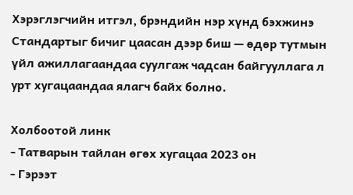Хэрэглэгчийн итгэл, брэндийн нэр хүнд бэхжинэ
Стандартыг бичиг цаасан дээр биш — өдөр тутмын үйл ажиллагаандаа суулгаж чадсан байгууллага л урт хугацаандаа ялагч байх болно.

Холбоотой линк
- Татварын тайлан өгөх хугацаа 2023 он
- Гэрээт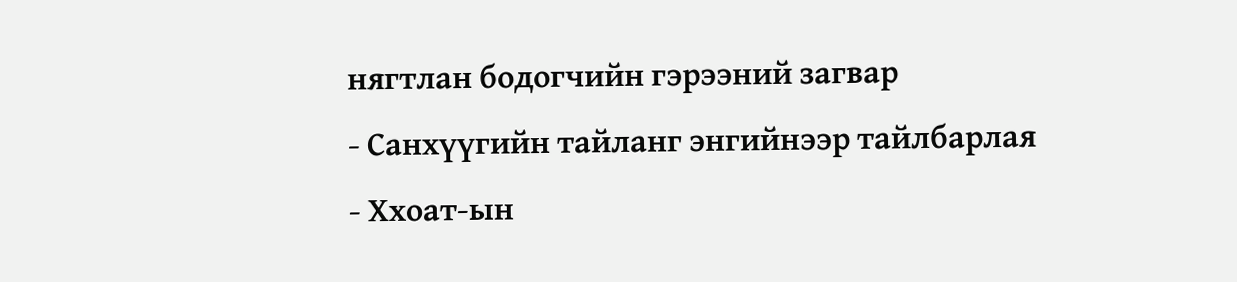нягтлан бодогчийн гэрээний загвар
- Санхүүгийн тайланг энгийнээр тайлбарлая
- Ххоат-ын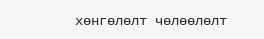хөнгөлөлт чөлөөлөлт